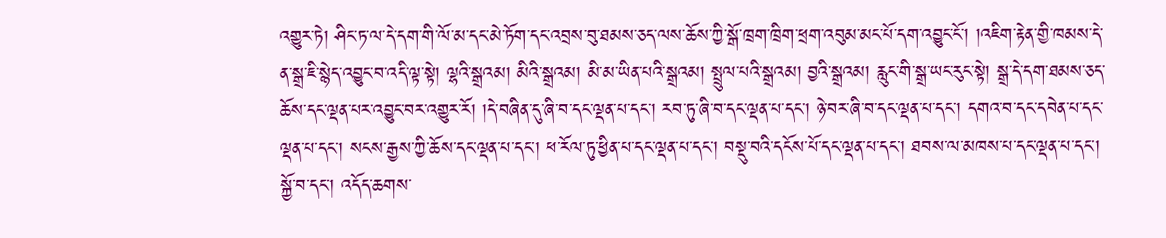འགྱུར་ཏེ། ཤིང་ཏ་ལ་དེ་དག་གི་ལོ་མ་དང་མེ་ཏོག་དང་འབྲས་བུ་ཐམས་ཅད་ལས་ཆོས་ཀྱི་སྒོ་ཁྲག་ཁྲིག་ཕྲག་འབུམ་མང་པོ་དག་འབྱུང་ངོ་། །འཇིག་རྟེན་གྱི་ཁམས་དེ་ན་སྒྲ་ཇི་སྙེད་འབྱུང་བ་འདི་ལྟ་སྟེ། ལྷའི་སྒྲའམ། མིའི་སྒྲའམ། མི་མ་ཡིན་པའི་སྒྲའམ། སྤྲུལ་པའི་སྒྲའམ། བྱའི་སྒྲའམ། རླུང་གི་སྒྲ་ཡང་རུང་སྟེ། སྒྲ་དེ་དག་ཐམས་ཅད་ཆོས་དང་ལྡན་པར་འབྱུང་བར་འགྱུར་རོ། །དེ་བཞིན་དུ་ཞི་བ་དང་ལྡན་པ་དང་། རབ་ཏུ་ཞི་བ་དང་ལྡན་པ་དང་། ཉེ་བར་ཞི་བ་དང་ལྡན་པ་དང་། དགའ་བ་དང་དབེན་པ་དང་ལྡན་པ་དང་། སངས་རྒྱས་ཀྱི་ཆོས་དང་ལྡན་པ་དང་། ཕ་རོལ་ཏུ་ཕྱིན་པ་དང་ལྡན་པ་དང་། བསྡུ་བའི་དངོས་པོ་དང་ལྡན་པ་དང་། ཐབས་ལ་མཁས་པ་དང་ལྡན་པ་དང་། སྐྱོ་བ་དང་། འདོད་ཆགས་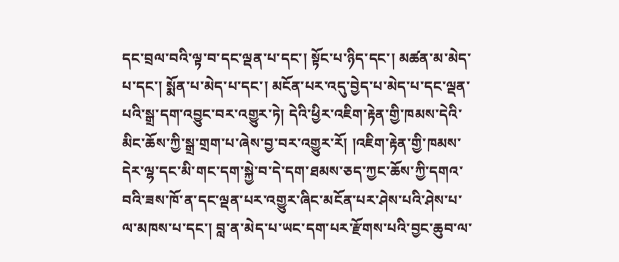དང་བྲལ་བའི་ལྟ་བ་དང་ལྡན་པ་དང་། སྟོང་པ་ཉིད་དང་། མཚན་མ་མེད་པ་དང་། སྨོན་པ་མེད་པ་དང་། མངོན་པར་འདུ་བྱེད་པ་མེད་པ་དང་ལྡན་པའི་སྒྲ་དག་འབྱུང་བར་འགྱུར་ཏེ། དེའི་ཕྱིར་འཇིག་རྟེན་གྱི་ཁམས་དེའི་མིང་ཆོས་ཀྱི་སྒྲ་གྲག་པ་ཞེས་བྱ་བར་འགྱུར་རོ། །འཇིག་རྟེན་གྱི་ཁམས་དེར་ལྷ་དང་མི་གང་དག་སྐྱེ་བ་དེ་དག་ཐམས་ཅད་ཀྱང་ཆོས་ཀྱི་དགའ་བའི་ཟས་ཁོ་ན་དང་ལྡན་པར་འགྱུར་ཞིང་མངོན་པར་ཤེས་པའི་ཤེས་པ་ལ་མཁས་པ་དང་། བླ་ན་མེད་པ་ཡང་དག་པར་རྫོགས་པའི་བྱང་ཆུབ་ལ་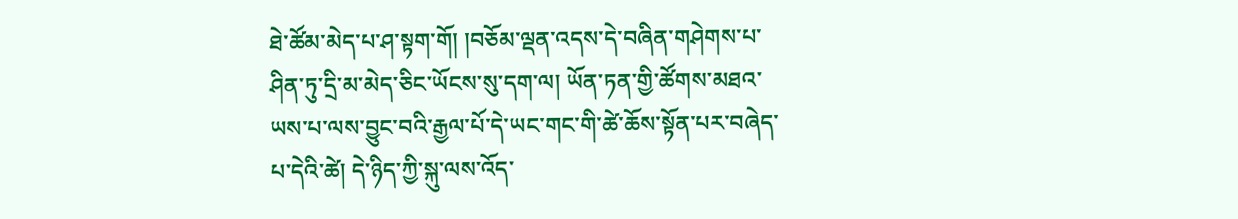ཐེ་ཚོམ་མེད་པ་ཤ་སྟག་གོ། །བཅོམ་ལྡན་འདས་དེ་བཞིན་གཤེགས་པ་ཤིན་ཏུ་དྲི་མ་མེད་ཅིང་ཡོངས་སུ་དག་ལ། ཡོན་ཏན་གྱི་ཚོགས་མཐའ་ཡས་པ་ལས་བྱུང་བའི་རྒྱལ་པོ་དེ་ཡང་གང་གི་ཚེ་ཆོས་སྟོན་པར་བཞེད་པ་དེའི་ཚེ། དེ་ཉིད་ཀྱི་སྐུ་ལས་འོད་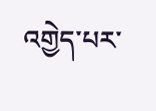འགྱེད་པར་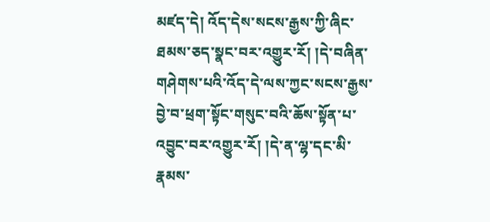མཛད་དེ། འོད་དེས་སངས་རྒྱས་ཀྱི་ཞིང་ཐམས་ཅད་སྣང་བར་འགྱུར་རོ། །དེ་བཞིན་གཤེགས་པའི་འོད་དེ་ལས་ཀྱང་སངས་རྒྱས་བྱེ་བ་ཕྲག་སྟོང་གསུང་བའི་ཆོས་སྟོན་པ་འབྱུང་བར་འགྱུར་རོ། །དེ་ན་ལྷ་དང་མི་རྣམས་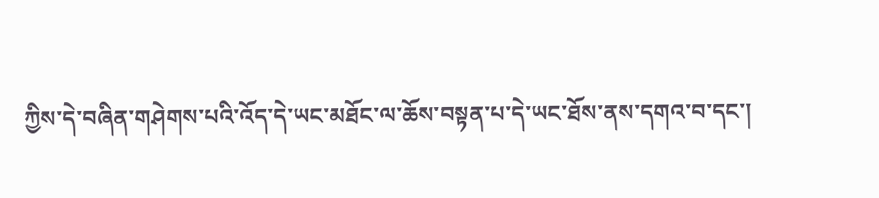ཀྱིས་དེ་བཞིན་གཤེགས་པའི་འོད་དེ་ཡང་མཐོང་ལ་ཆོས་བསྟན་པ་དེ་ཡང་ཐོས་ནས་དགའ་བ་དང་།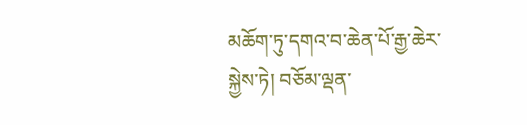མཆོག་ཏུ་དགའ་བ་ཆེན་པོ་རྒྱ་ཆེར་སྐྱེས་ཏེ། བཅོམ་ལྡན་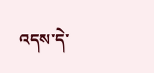འདས་དེ་